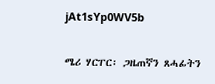jAt1sYp0WV5b

ሜሪ ሃርፐር፡ ጋዜጠኛን ጸሓፊትን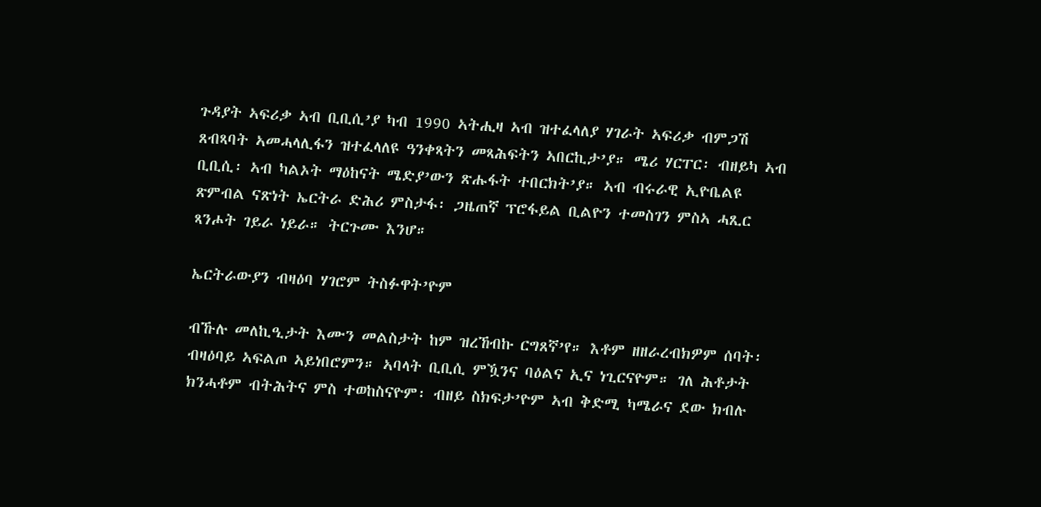ጉዳያት ኣፍሪቃ ኣብ ቢቢሲ’ያ ካብ 1990 ኣትሒዛ ኣብ ዝተፈላለያ ሃገራት ኣፍሪቃ ብምጋሽ ጸብጻባት ኣመሓላሊፋን ዝተፈላለዩ ዓንቀጻትን መጻሕፍትን ኣበርኪታ’ያ። ሜሪ ሃርፐር፡ ብዘይካ ኣብ ቢቢሲ፡ ኣብ ካልኦት ማዕከናት ሜድያ’ውን ጽሑፋት ተበርክት’ያ። ኣብ ብሩራዊ ኢዮቤልዩ ጽምብል ናጽነት ኤርትራ ድሕሪ ምስታፋ፡ ጋዜጠኛ ፕሮፋይል ቢልዮን ተመስገን ምስኣ ሓጺር ጻንሖት ገይራ ነይራ። ትርጉሙ እንሆ።

ኤርትራውያን ብዛዕባ ሃገሮም ትስፉዋት’ዮም

ብኹሉ መለኪዒታት እሙን መልስታት ከም ዝረኸብኩ ርግጸኛ’የ። እቶም ዘዘራረብክዎም ሰባት፡ ብዛዕባይ ኣፍልጦ ኣይነበሮምን። ኣባላት ቢቢሲ ምዃንና ባዕልና ኢና ነጊርናዮም። ገለ ሕቶታት ክንሓቶም ብትሕትና ምስ ተወከስናዮም፡ ብዘይ ስክፍታ’ዮም ኣብ ቅድሚ ካሜራና ደው ክብሉ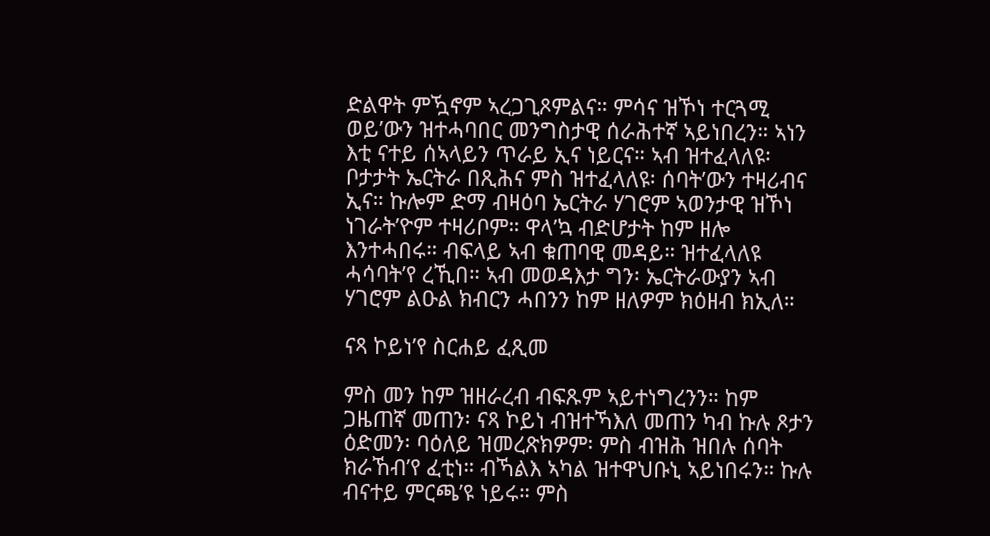ድልዋት ምዃኖም ኣረጋጊጾምልና። ምሳና ዝኾነ ተርጓሚ ወይ’ውን ዝተሓባበር መንግስታዊ ሰራሕተኛ ኣይነበረን። ኣነን እቲ ናተይ ሰኣላይን ጥራይ ኢና ነይርና። ኣብ ዝተፈላለዩ፡ ቦታታት ኤርትራ በጺሕና ምስ ዝተፈላለዩ፡ ሰባት’ውን ተዛሪብና ኢና። ኩሎም ድማ ብዛዕባ ኤርትራ ሃገሮም ኣወንታዊ ዝኾነ ነገራት’ዮም ተዛሪቦም። ዋላ’ኳ ብድሆታት ከም ዘሎ እንተሓበሩ። ብፍላይ ኣብ ቁጠባዊ መዳይ። ዝተፈላለዩ ሓሳባት’የ ረኺበ። ኣብ መወዳእታ ግን፡ ኤርትራውያን ኣብ ሃገሮም ልዑል ክብርን ሓበንን ከም ዘለዎም ክዕዘብ ክኢለ።

ናጻ ኮይነ’የ ስርሐይ ፈጺመ

ምስ መን ከም ዝዘራረብ ብፍጹም ኣይተነግረንን። ከም ጋዜጠኛ መጠን፡ ናጻ ኮይነ ብዝተኻእለ መጠን ካብ ኩሉ ጾታን ዕድመን፡ ባዕለይ ዝመረጽክዎም፡ ምስ ብዝሕ ዝበሉ ሰባት ክራኸብ’የ ፈቲነ። ብኻልእ ኣካል ዝተዋህቡኒ ኣይነበሩን። ኩሉ ብናተይ ምርጫ’ዩ ነይሩ። ምስ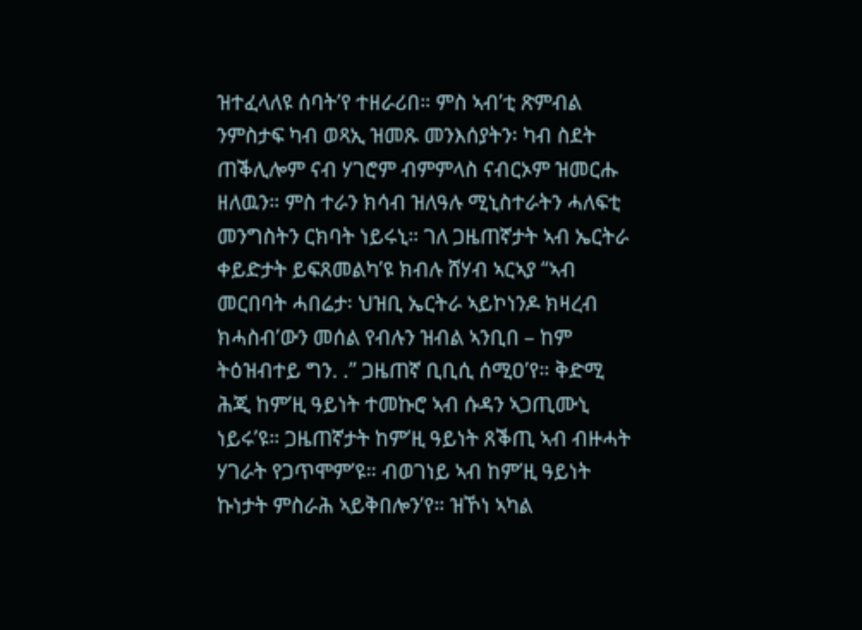ዝተፈላለዩ ሰባት’የ ተዘራሪበ። ምስ ኣብ’ቲ ጽምብል ንምስታፍ ካብ ወጻኢ ዝመጹ መንእሰያትን፡ ካብ ስደት ጠቕሊሎም ናብ ሃገሮም ብምምላስ ናብርኦም ዝመርሑ ዘለዉን። ምስ ተራን ክሳብ ዝለዓሉ ሚኒስተራትን ሓለፍቲ መንግስትን ርክባት ነይሩኒ። ገለ ጋዜጠኛታት ኣብ ኤርትራ ቀይድታት ይፍጸመልካ’ዩ ክብሉ ሸሃብ ኣርኣያ “ኣብ መርበባት ሓበሬታ፡ ህዝቢ ኤርትራ ኣይኮነንዶ ክዛረብ ክሓስብ’ውን መሰል የብሉን ዝብል ኣንቢበ – ከም ትዕዝብተይ ግን. .” ጋዜጠኛ ቢቢሲ ሰሚዐ’የ። ቅድሚ ሕጂ ከም’ዚ ዓይነት ተመኩሮ ኣብ ሱዳን ኣጋጢሙኒ ነይሩ’ዩ። ጋዜጠኛታት ከም’ዚ ዓይነት ጸቕጢ ኣብ ብዙሓት ሃገራት የጋጥሞም’ዩ። ብወገነይ ኣብ ከም’ዚ ዓይነት ኩነታት ምስራሕ ኣይቅበሎን’የ። ዝኾነ ኣካል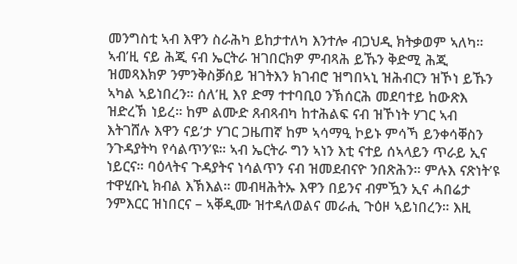መንግስቲ ኣብ እዋን ስራሕካ ይከታተለካ እንተሎ ብጋህዲ ክትቃወም ኣለካ። ኣብ’ዚ ናይ ሕጂ ናብ ኤርትራ ዝገበርክዎ ምብጻሕ ይኹን ቅድሚ ሕጂ ዝመጻእክዎ ንምንቅስቓሰይ ዝገትእን ክገብሮ ዝግበኣኒ ዝሕብርን ዝኾነ ይኹን ኣካል ኣይነበረን። ሰለ’ዚ እየ ድማ ተተባቢዐ ንኽሰርሕ መደባተይ ከውጽእ ዝድረኽ ነይረ። ከም ልሙድ ጸብጻብካ ከተሕልፍ ናብ ዝኾነት ሃገር ኣብ እትገሸሉ እዋን ናይ’ታ ሃገር ጋዜጠኛ ከም ኣሳማዒ ኮይኑ ምሳኻ ይንቀሳቐስን ንጉዳያትካ የሳልጥን’ዩ። ኣብ ኤርትራ ግን ኣነን እቲ ናተይ ሰኣላይን ጥራይ ኢና ነይርና። ባዕላትና ጉዳያትና ነሳልጥን ናብ ዝመደብናዮ ንበጽሕን። ምሉእ ናጽነት’ዩ ተዋሂቡኒ ክብል እኽእል። መብዛሕትኡ እዋን በይንና ብምዃን ኢና ሓበሬታ ንምእርር ዝነበርና – ኣቐዲሙ ዝተዳለወልና መራሒ ጉዕዞ ኣይነበረን። እዚ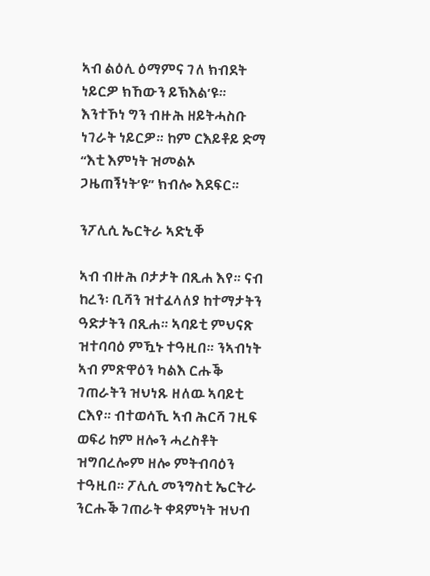ኣብ ልዕሊ ዕማምና ገለ ክብደት ነይርዎ ክኸውን ይኽእል’ዩ። እንተኾነ ግን ብዙሕ ዘይትሓስቡ ነገራት ነይርዎ። ከም ርእይቶይ ድማ “እቲ እምነት ዝመልኦ ጋዜጠኝነት’ዩ” ክብሎ እደፍር።

ንፖሊሲ ኤርትራ ኣድኒቐ

ኣብ ብዙሕ ቦታታት በጺሐ እየ። ናብ ከረን፡ ቢሻን ዝተፈላለያ ከተማታትን ዓድታትን በጺሐ። ኣባይቲ ምህናጽ ዝተባባዕ ምዃኑ ተዓዚበ። ንኣብነት ኣብ ምጽዋዕን ካልእ ርሑቕ ገጠራትን ዝህነጹ ዘለዉ ኣባይቲ ርእየ። ብተወሳኺ ኣብ ሕርሻ ገዚፍ ወፍሪ ከም ዘሎን ሓረስቶት ዝግበረሎም ዘሎ ምትብባዕን ተዓዚበ። ፖሊሲ መንግስቲ ኤርትራ ንርሑቕ ገጠራት ቀዳምነት ዝህብ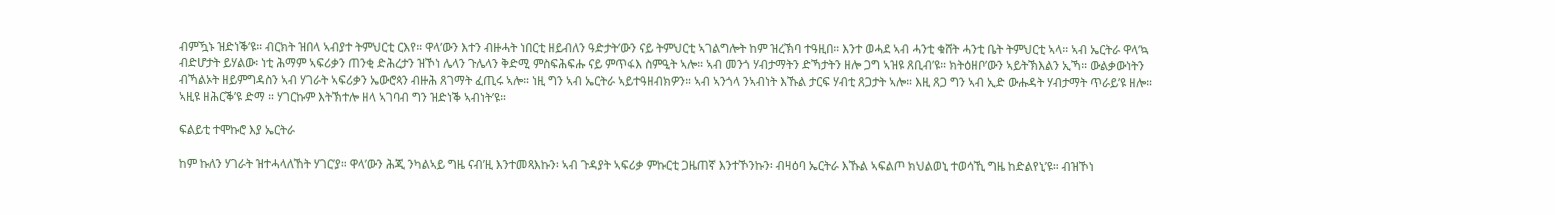ብምዃኑ ዝድነቕ’ዩ። ብርክት ዝበላ ኣብያተ ትምህርቲ ርእየ። ዋላ’ውን እተን ብዙሓት ነበርቲ ዘይብለን ዓድታት’ውን ናይ ትምህርቲ ኣገልግሎት ከም ዝረኽባ ተዓዚበ። እንተ ወሓደ ኣብ ሓንቲ ቁሸት ሓንቲ ቤት ትምህርቲ ኣላ። ኣብ ኤርትራ ዋላ’ኳ ብድሆታት ይሃልው፡ ነቲ ሕማም ኣፍሪቃን ጠንቂ ድሕረታን ዝኾነ ሌላን ጉሌላን ቅድሚ ምስፍሕፍሑ ናይ ምጥፋእ ስምዒት ኣሎ። ኣብ መንጎ ሃብታማትን ድኻታትን ዘሎ ጋግ ኣዝዩ ጸቢብ’ዩ። ክትዕዘቦ’ውን ኣይትኽእልን ኢኻ። ውልቃውነትን ብኻልኦት ዘይምግዳስን ኣብ ሃገራት ኣፍሪቃን ኤውሮጳን ብዙሕ ጸገማት ፈጢሩ ኣሎ። ነዚ ግን ኣብ ኤርትራ ኣይተዓዘብክዎን። ኣብ ኣንጎላ ንኣብነት እኹል ታርፍ ሃብቲ ጸጋታት ኣሎ። እዚ ጸጋ ግን ኣብ ኢድ ውሑዳት ሃብታማት ጥራይ’ዩ ዘሎ። ኣዚዩ ዘሕርቕ’ዩ ድማ ። ሃገርኩም እትኽተሎ ዘላ ኣገባብ ግን ዝድነቕ ኣብነት’ዩ።

ፍልይቲ ተሞኩሮ እያ ኤርትራ

ከም ኩለን ሃገራት ዝተሓላለኸት ሃገር’ያ። ዋላ’ውን ሕጂ ንካልኣይ ግዜ ናብ’ዚ እንተመጻእኩን፡ ኣብ ጉዳያት ኣፍሪቃ ምኩርቲ ጋዜጠኛ እንተኾንኩን፡ ብዛዕባ ኤርትራ እኹል ኣፍልጦ ክህልወኒ ተወሳኺ ግዜ ከድልየኒ’ዩ። ብዝኾነ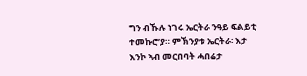ግን ብኹሉ ነገሩ ኤርትራ ንዓይ ፍልይቲ ተመኩሮ’ያ። ምኽንያቱ ኤርትራ፡ እታ እንኮ ኣብ መርበባት ሓበሬታ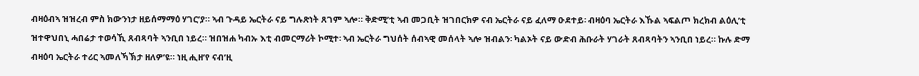ብዛዕብኣ ዝዝረብ ምስ ክውንነታ ዘይሰማማዕ ሃገር’ያ። ኣብ ጉዳይ ኤርትራ ናይ ግሉጽነት ጸገም ኣሎ። ቅድሚ’ቲ ኣብ መጋቢት ዝገበርክዎ ናብ ኤርትራ ናይ ፈለማ ዑደተይ፡ ብዛዕባ ኤርትራ እኹል ኣፍልጦ ክረክብ ልዕሊ’ቲ ዝተዋህበኒ ሓበሬታ ተወሳኺ ጸብጻባት ኣንቢበ ነይረ። ዝበዝሐ ካብኡ እቲ ብመርማሪት ኮሚተ፡ ኣብ ኤርትራ ግህሰት ሰብኣዊ መሰላት ኣሎ ዝብልን፡ ካልኦት ናይ ውድብ ሕቡራት ሃገራት ጸብጻባትን ኣንቢበ ነይረ። ኩሉ ድማ ብዛዕባ ኤርትራ ተሪር ኣመለኻኽታ ዘለዎ’ዩ። ነዚ ሒዘ’የ ናብ’ዚ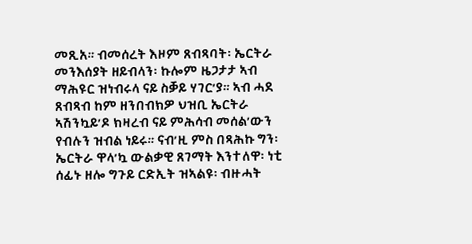መጺአ። ብመሰረት እዞም ጸብጻባት፡ ኤርትራ መንእሰያት ዘይብላን፡ ኩሎም ዜጋታታ ኣብ ማሕዩር ዝነብሩላ ናይ ስቓይ ሃገር’ያ። ኣብ ሓደ ጸብጻብ ከም ዘንበብክዎ ህዝቢ ኤርትራ ኣሽንኳይ’ዶ ክዛረብ ናይ ምሕሳብ መሰል’ውን የብሉን ዝብል ነይሩ። ናብ’ዚ ምስ በጻሕኩ ግን፡ ኤርትራ ዋላ’ኳ ውልቃዊ ጸገማት እንተለዋ፡ ነቲ ሰፊኑ ዘሎ ግጉይ ርድኢት ዝኣልዩ፡ ብዙሓት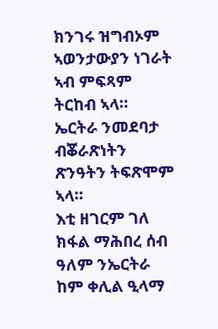ክንገሩ ዝግብኦም ኣወንታውያን ነገራት ኣብ ምፍጻም ትርከብ ኣላ። ኤርትራ ንመደባታ ብቖራጽነትን ጽንዓትን ትፍጽሞም ኣላ።
እቲ ዘገርም ገለ ክፋል ማሕበረ ሰብ ዓለም ንኤርትራ ከም ቀሊል ዒላማ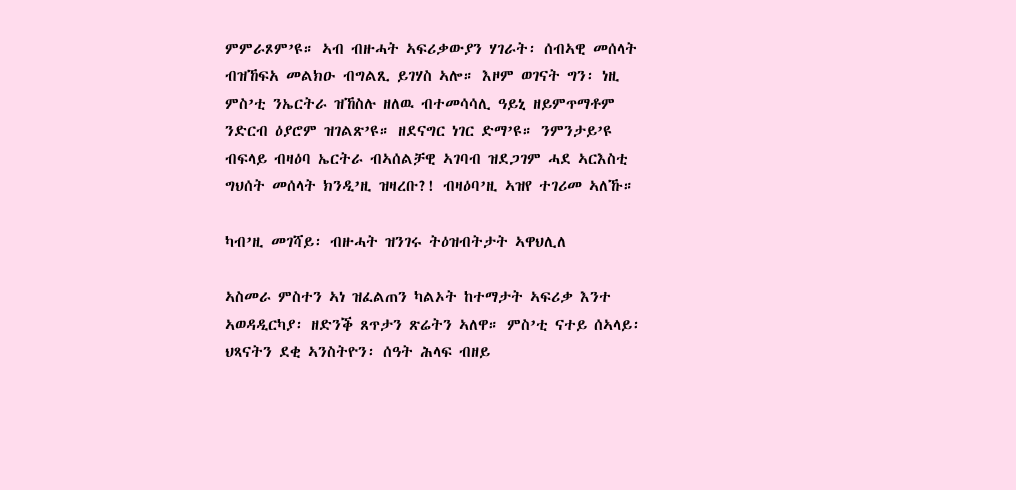ምምራጾም’ዩ። ኣብ ብዙሓት ኣፍሪቃውያን ሃገራት፡ ሰብኣዊ መሰላት ብዝኸፍአ መልክዑ ብግልጺ ይገሃስ ኣሎ። እዞም ወገናት ግን፡ ነዚ ምስ’ቲ ንኤርትራ ዝኸስሉ ዘለዉ ብተመሳሳሊ ዓይኒ ዘይምጥማቶም ንድርብ ዕያሮም ዝገልጽ’ዩ። ዘደናግር ነገር ድማ’ዩ። ንምንታይ’ዩ ብፍላይ ብዛዕባ ኤርትራ ብኣሰልቻዊ ኣገባብ ዝደጋገም ሓደ ኣርእስቲ ግህሰት መሰላት ክንዲ’ዚ ዝዛረቡ?! ብዛዕባ’ዚ ኣዝየ ተገሪመ ኣለኹ።

ካብ’ዚ መገሻይ፡ ብዙሓት ዝንገሩ ትዕዝብትታት ኣዋህሊለ

ኣስመራ ምስተን ኣነ ዝፈልጠን ካልኦት ከተማታት ኣፍሪቃ እንተ ኣወዳዲርካያ፡ ዘድንቕ ጸጥታን ጽሬትን ኣለዋ። ምስ’ቲ ናተይ ሰኣላይ፡ ህጻናትን ደቂ ኣንስትዮን፡ ሰዓት ሕላፍ ብዘይ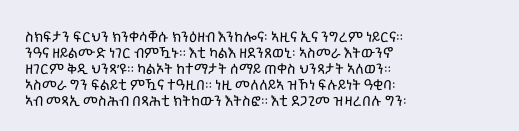ስክፍታን ፍርህን ክንቀሳቐሱ ክንዕዘብ እንከሎና፡ ኣዚና ኢና ንግረም ነይርና። ንዓና ዘይልሙድ ነገር ብምዃኑ። እቲ ካልእ ዘደንጸወኒ፡ ኣስመራ እትውንኖ ዘገርም ቅዲ ህንጻ’ዩ። ካልኦት ከተማታት ሰማይ ጠቀስ ህንጻታት ኣለወን። ኣስመራ ግን ፍልይቲ ምዃና ተዓዚበ። ነዚ መለለይኣ ዝኾነ ፍሉይነት ዓቂባ፡ ኣብ መጻኢ መስሕብ በጻሕቲ ክትከውን እትስፎ። እቲ ደጋጊመ ዝዛረበሉ ግን፡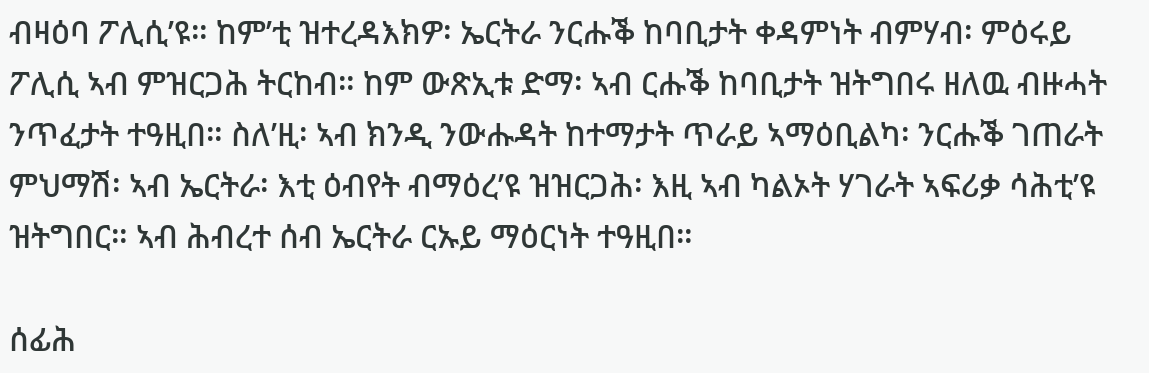ብዛዕባ ፖሊሲ’ዩ። ከም’ቲ ዝተረዳእክዎ፡ ኤርትራ ንርሑቕ ከባቢታት ቀዳምነት ብምሃብ፡ ምዕሩይ ፖሊሲ ኣብ ምዝርጋሕ ትርከብ። ከም ውጽኢቱ ድማ፡ ኣብ ርሑቕ ከባቢታት ዝትግበሩ ዘለዉ ብዙሓት ንጥፈታት ተዓዚበ። ስለ’ዚ፡ ኣብ ክንዲ ንውሑዳት ከተማታት ጥራይ ኣማዕቢልካ፡ ንርሑቕ ገጠራት ምህማሽ፡ ኣብ ኤርትራ፡ እቲ ዕብየት ብማዕረ’ዩ ዝዝርጋሕ፡ እዚ ኣብ ካልኦት ሃገራት ኣፍሪቃ ሳሕቲ’ዩ ዝትግበር። ኣብ ሕብረተ ሰብ ኤርትራ ርኡይ ማዕርነት ተዓዚበ።

ሰፊሕ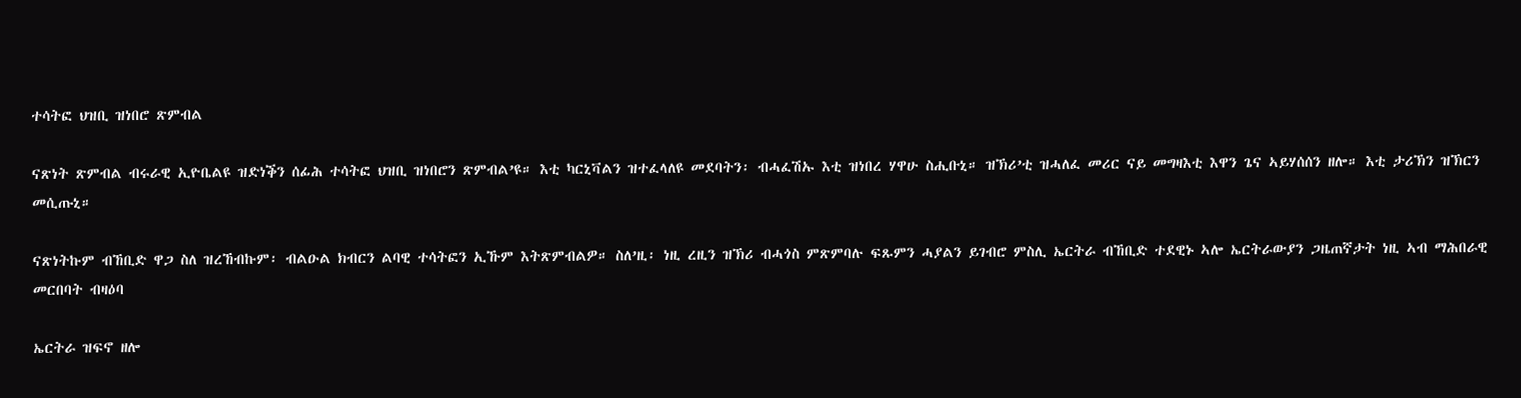ተሳትፎ ህዝቢ ዝነበሮ ጽምብል

ናጽነት ጽምብል ብሩራዊ ኢዮቤልዩ ዝድነቕን ሰፊሕ ተሳትፎ ህዝቢ ዝነበሮን ጽምብል’ዩ። እቲ ካርኒቫልን ዝተፈላለዩ መደባትን፡ ብሓፈሽኡ እቲ ዝነበረ ሃዋሁ ስሒቡኒ። ዝኽሪ’ቲ ዝሓለፈ መሪር ናይ መግዛእቲ እዋን ጌና ኣይሃሰሰን ዘሎ። እቲ ታሪኽን ዝኽርን መሲጡኒ።

ናጽነትኩም ብኸቢድ ዋጋ ስለ ዝረኸብኩም፡ ብልዑል ክብርን ልባዊ ተሳትፎን ኢኹም እትጽምብልዎ። ስለ’ዚ፡ ነዚ ረዚን ዝኽሪ ብሓጎስ ምጽምባሉ ፍጹምን ሓያልን ይገብሮ ምስሊ ኤርትራ ብኸቢድ ተደዊኑ ኣሎ ኤርትራውያን ጋዜጠኛታት ነዚ ኣብ ማሕበራዊ መርበባት ብዛዕባ

ኤርትራ ዝፍኖ ዘሎ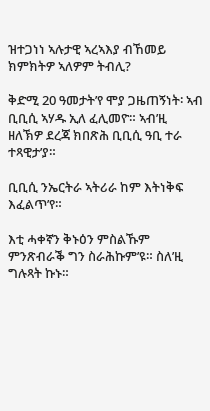ዝተጋነነ ኣሉታዊ ኣረኣእያ ብኸመይ ክምክትዎ ኣለዎም ትብሊ?

ቅድሚ 20 ዓመታት’የ ሞያ ጋዜጠኝነት፡ ኣብ ቢቢሲ ኣሃዱ ኢለ ፈሊመዮ። ኣብ’ዚ ዘለኽዎ ደረጃ ክበጽሕ ቢቢሲ ዓቢ ተራ ተጻዊታ’ያ።

ቢቢሲ ንኤርትራ ኣትሪራ ከም እትነቅፍ እፈልጥ’የ።

እቲ ሓቀኛን ቅኑዕን ምስልኹም ምንጽብራቕ ግን ስራሕኩም’ዩ። ስለ’ዚ ግሉጻት ኩኑ።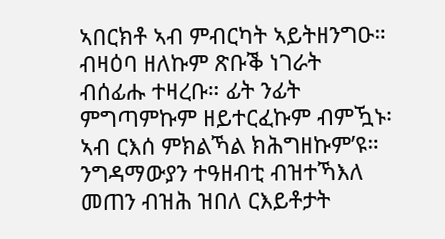ኣበርክቶ ኣብ ምብርካት ኣይትዘንግዑ።
ብዛዕባ ዘለኩም ጽቡቕ ነገራት ብሰፊሑ ተዛረቡ። ፊት ንፊት ምግጣምኩም ዘይተርፈኩም ብምዃኑ፡ ኣብ ርእሰ ምክልኻል ክሕግዘኩም’ዩ። ንግዳማውያን ተዓዘብቲ ብዝተኻእለ መጠን ብዝሕ ዝበለ ርእይቶታት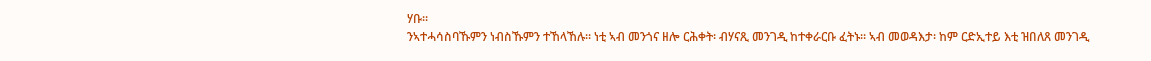ሃቡ።
ንኣተሓሳስባኹምን ነብስኹምን ተኸላኸሉ። ነቲ ኣብ መንጎና ዘሎ ርሕቀት፡ ብሃናጺ መንገዲ ከተቀራርቡ ፈትኑ። ኣብ መወዳእታ፡ ከም ርድኢተይ እቲ ዝበለጸ መንገዲ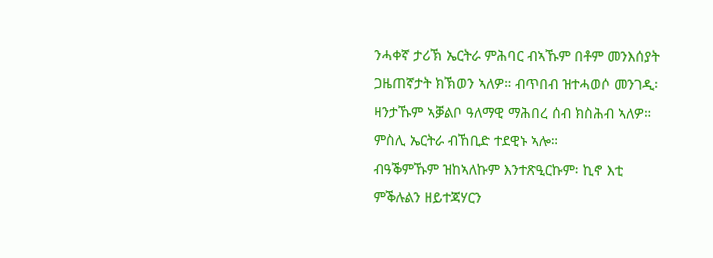ንሓቀኛ ታሪኽ ኤርትራ ምሕባር ብኣኹም በቶም መንእሰያት ጋዜጠኛታት ክኽወን ኣለዎ። ብጥበብ ዝተሓወሶ መንገዲ፡ ዛንታኹም ኣቓልቦ ዓለማዊ ማሕበረ ሰብ ክስሕብ ኣለዎ። ምስሊ ኤርትራ ብኸቢድ ተደዊኑ ኣሎ።
ብዓቕምኹም ዝከኣለኩም እንተጽዒርኩም፡ ኪኖ እቲ ምቕሉልን ዘይተጃሃርን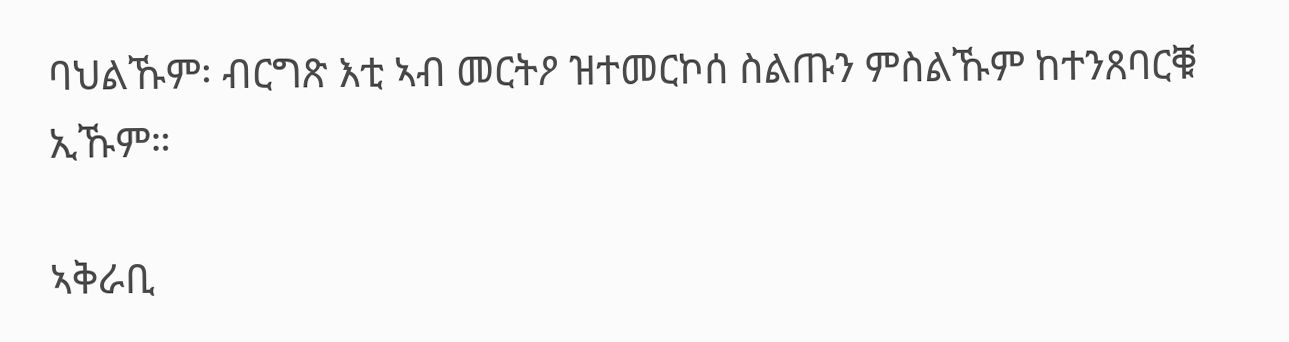ባህልኹም፡ ብርግጽ እቲ ኣብ መርትዖ ዝተመርኮሰ ስልጡን ምስልኹም ከተንጸባርቑ ኢኹም።

ኣቅራቢ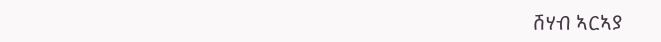ሸሃብ ኣርኣያ